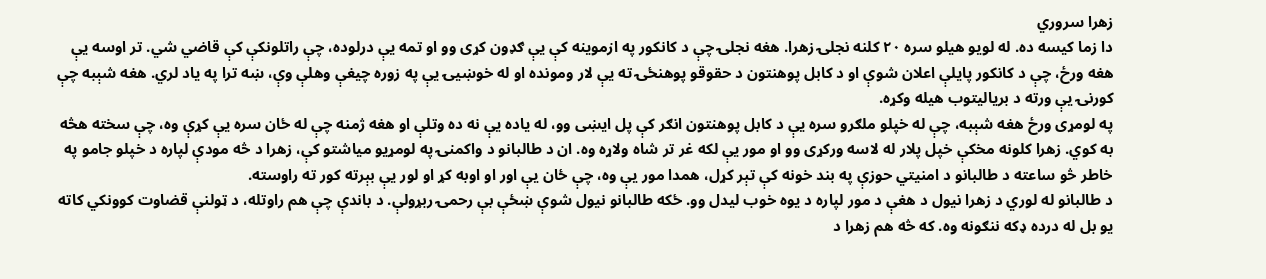زهرا سروري
دا زما کیسه ده. له لویو هیلو سره ۲۰ کلنه نجلۍ زهرا. هغه نجلۍ چې د کانکور په ازموینه کې یې ګډون کړی وو او تمه یې درلوده، چې راتلونکې کې قاضي شي. تر اوسه یې هغه ورځ، چې د کانکور پایلې اعلان شوې او د کابل پوهنتون د حقوقو پوهنځۍ ته یې لار ومونده او له خوښیۍ یې په زوره چیغې وهلې وې، ښه ترا په یاد لري. هغه شېبه چې کورنۍ یې ورته د بریالیتوب هیله وکړه.
په لومړی ورځ هغه شېبه، چې له خپلو ملګرو سره یې د کابل پوهنتون انګر کې پل ایښی وو، له یاده یې نه ده وتلې او هغه ژمنه چې له ځان سره یې کړې وه، چې سخته هڅه به کوي. زهرا کلونه مخکې خپل پلار له لاسه ورکړی وو او مور یې لکه غر تر شاه ولاړه وه. ان د طالبانو د واکمنۍ په لومړیو میاشتو کې، زهرا د څه مودې لپاره د خپلو جامو په خاطر څو ساعته د طالبانو د امنیتي حوزې په بند خونه کې تېر کړل، همدا مور یې وه، چې ځان یې اور او اوبه کړ او لور یې بېرته کور ته راوسته.
د طالبانو له لوري د زهرا نیول د هغې د مور لپاره د یوه خوب لیدل وو. ځکه طالبانو نیول شوې ښځې بې رحمۍ ربړولې. د باندې چې هم راوتله، د ټولنې قضاوت کوونکي کاته یو بل له درده ډکه ننګونه وه. که څه هم زهرا د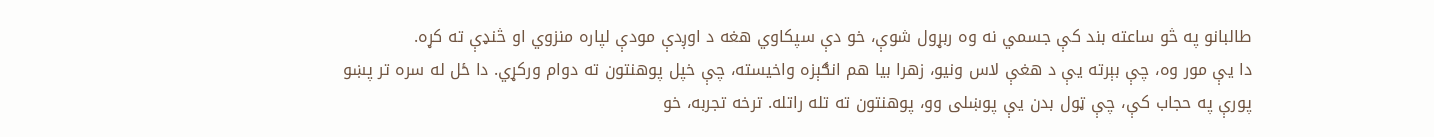طالبانو په څو ساعته بند کې جسمي نه وه ربړول شوې، خو دې سپکاوي هغه د اوږدې مودې لپاره منزوي او څنډې ته کړه.
دا یې مور وه، چې بېرته یې د هغې لاس ونیو، زهرا بیا هم انګېزه واخیسته، چې خپل پوهنتون ته دوام ورکړي. دا ځل له سره تر پښو پورې په حجاب کې، چې ټول بدن یې پوښلی وو، پوهنتون ته تله راتله. ترخه تجربه، خو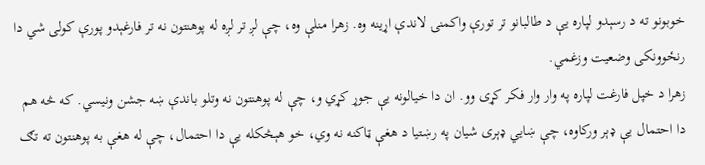خوبونو ته د رسېدو لپاره یې د طالبانو تر تورې واکمنۍ لاندې اړینه وه. زهرا منلې وه، چې لږ تر لږه له پوهنتون نه تر فارغېدو پورې کولی شي دا رنځوونکی وضعیت وزغمي.
زهرا د خپل فارغت لپاره په وار وار فکر کړی وو. ان دا خیالونه یې جوړ کړي و، چې له پوهنتون نه وتلو باندې ښه جشن ونیسي. که څه هم دا احتمال یې ډېر ورکاوه، چې ښايي ډېری شیان په رښتیا د هغې ټاکنه نه وي، خو هېڅکله یې دا احتمال، چې له هغې به پوهنتون ته تګ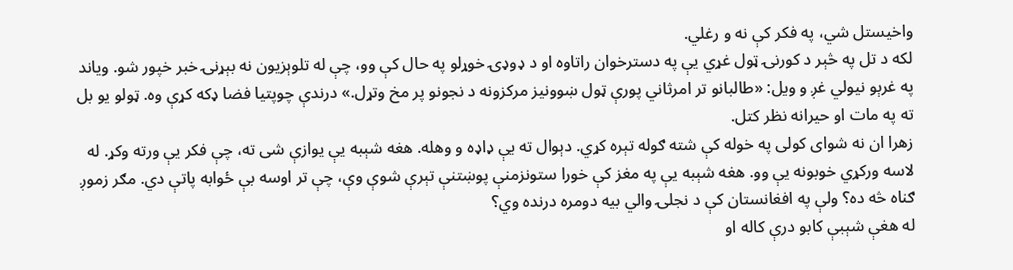واخیستل شي، په فکر کې نه و رغلي.
لکه د تل په څېر د کورنۍ ټول غړي یې په دسترخوان راتاوه او د ډوډۍ خوړلو په حال کې وو، چې له تلوېزیون نه بېړنۍ خبر خپور شو. ویاند په غرېو نیولي غږ و ویل: «طالبانو تر امرثاني پورې ټول ښوونیز مرکزونه د نجونو پر مخ وتړل.» درندې چوپتیا فضا ډکه کړې وه. ټولو یو بل ته په مات او حیرانه نظر کتل.
زهرا ان نه شوای کولی په خوله کې شته ګوله تېره کړي. دېوال ته یې ډاډه و وهله. هغه شېبه یې یوازې شی ته، چې فکر یې ورته وکړ. له لاسه ورکړي خوبونه یې وو. هغه شېبه یې په مغز کې خورا ستونزمنې پوښتنې تېرې شوې وې، چې تر اوسه بې ځوابه پاتې دي. مګر زموږ ګناه څه ده؟ ولې په افغانستان کې د نجلۍ والي بیه دومره درنده وي؟
له هغې شېبې کابو درې کاله او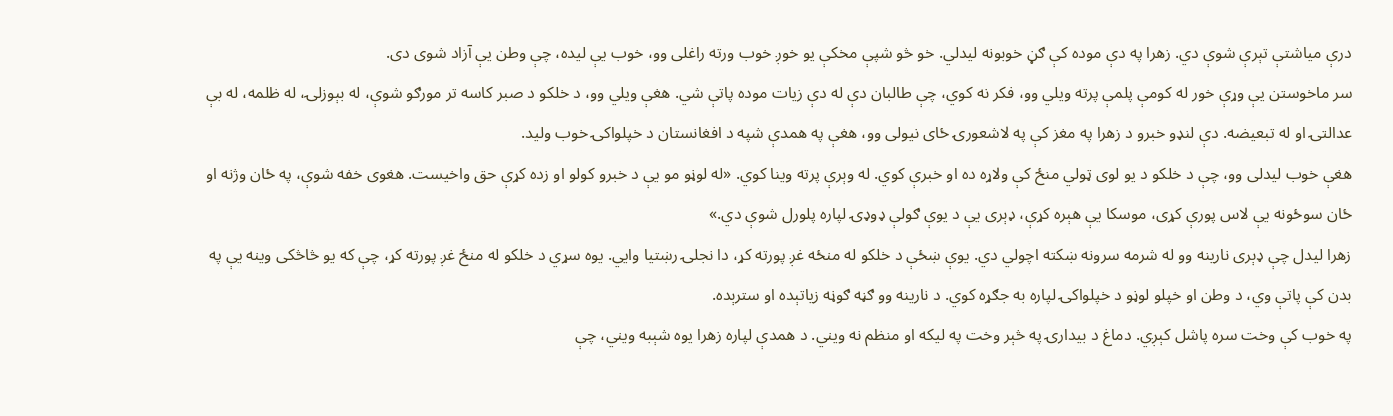درې میاشتې تېرې شوې دي. زهرا په دې موده کې ګڼ خوبونه لیدلي. خو څو شپې مخکې یو خوږ خوب ورته راغلی وو، خوب یې لیده، چې وطن یې آزاد شوی دی.
سر ماخوستن یې وړې خور له کومې پلمې پرته ویلي وو، فکر نه کوي، چې طالبان دې له دې زیات موده پاتې شي. هغې ویلي وو، د خلکو د صبر کاسه تر مورګو شوې، له بېوزلۍ، له ظلمه، له بې عدالتۍ او له تبعیضه. دې لنډو خبرو د زهرا په مغز کې په لاشعورۍ ځای نیولی وو، هغې په همدې شپه د افغانستان د خپلواکۍ خوب ولید.
هغې خوب لیدلی وو، چې د خلکو د یو لوی ټولي منځ کې ولاړه ده او خبرې کوي. له وېرې پرته وینا کوي. «له لوڼو مو یې د خبرو کولو او زده کړې حق واخیست. هغوی خفه شوې، په ځان وژنه او ځان سوځونه یې لاس پورې کړی، موسکا یې هېره کړې، ډېری یې د یوې ګولې ډوډۍ لپاره پلورل شوې دي.»
زهرا لیدل چې ډېری نارینه وو له شرمه سرونه ښکته اچولي دي. یوې ښځې د خلکو له منځه غږ پورته کړ، دا نجلۍ رښتیا وايي. یوه سړي د خلکو له منځ غږ پورته کړ، چې که یو څاڅکی وینه یې په بدن کې پاتې وي، د وطن او خپلو لوڼو د خپلواکۍ لپاره به جګړه کوي. د نارینه وو ګڼه ګوڼه زیاتېده او سترېده.
په خوب کې وخت سره پاشل کېږي. دماغ د بیدارۍ په څېر وخت په لیکه او منظم نه ويني. د همدې لپاره زهرا یوه شېبه ویني، چې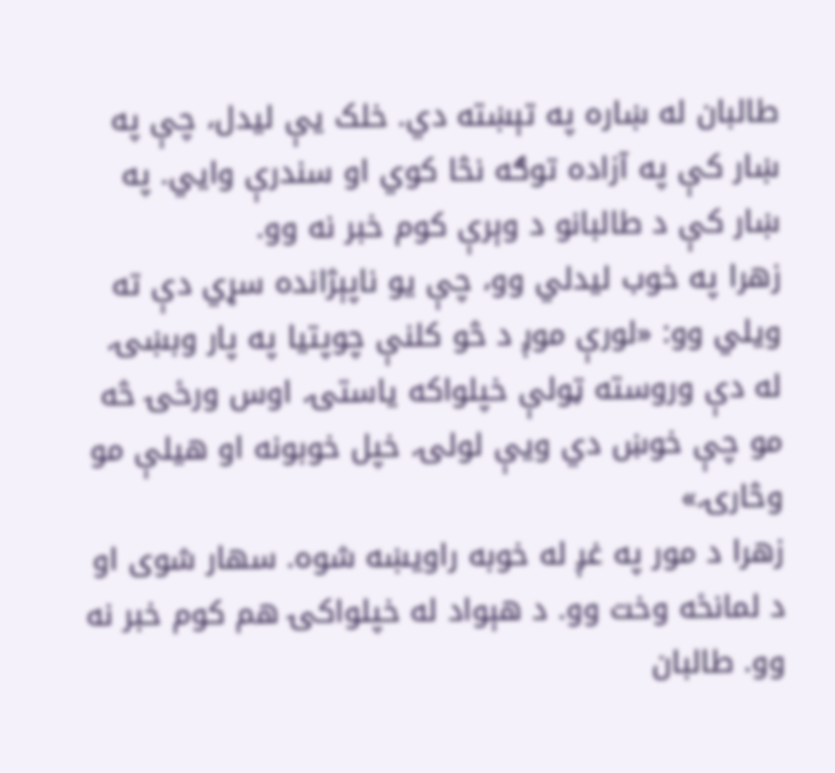طالبان له ښاره په تېښته دي. خلک یې لیدل، چې په ښار کې په آزاده توګه نڅا کوي او سندرې وايي. په ښار کې د طالبانو د وېرې کوم خبر نه وو.
زهرا په خوب لیدلي وو، چې یو ناپېژانده سړي دې ته ویلي وو: «لورې موږ د څو کلنې چوپتیا په پار وبښۍ. له دې وروسته ټولې خپلواکه یاستۍ. اوس ورځۍ څه مو چې خوښ دي ویې لولۍ. خپل خوبونه او هیلې مو وڅارۍ.»
زهرا د مور په غږ له خوبه راویښه شوه. سهار شوی او د لمانځه وخت وو. د هېواد له خپلواکۍ هم کوم خبر نه وو. طالبان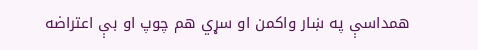همداسې په ښار واکمن او سړي هم چوپ او بې اعتراضه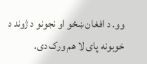وو. د افغان ښځو او نجونو د ژوند د خوبونه پای لا هم ورک دی.